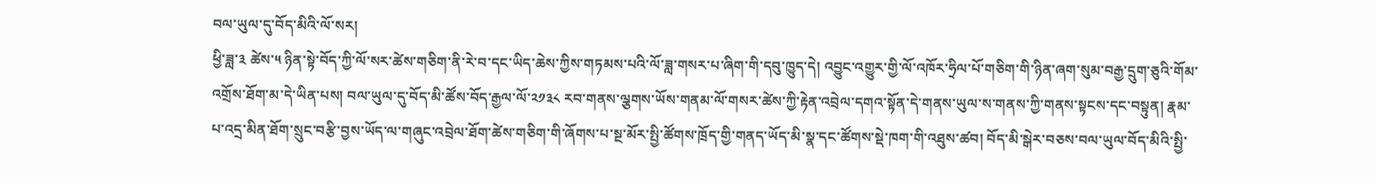བལ་ཡུལ་དུ་བོད་མིའི་ལོ་སར།
ཕྱི་ཟླ་༣ ཚེས་༥ ཉིན་སྟེ་བོད་ཀྱི་ལོ་སར་ཚེས་གཅིག་ནི་རེ་བ་དང་ཡིད་ཆེས་ཀྱིས་གཏམས་པའི་ལོ་ཟླ་གསར་པ་ཞིག་གི་དབུ་ཁྱུད་དེ། འབྱུང་འགྱུར་གྱི་ལོ་འཁོར་ཧྲིལ་པོ་གཅིག་གི་ཉིན་ཞག་སུམ་བརྒྱ་དྲུག་ཅུའི་གོམ་འགྲོས་ཐོག་མ་དེ་ཡིན་པས། བལ་ཡུལ་དུ་བོད་མི་ཚོས་བོད་རྒྱལ་ལོ་༢༡༣༨ རབ་གནས་ལྕགས་ཡོས་གནམ་ལོ་གསར་ཚེས་ཀྱི་རྟེན་འབྲེལ་དགའ་སྟོན་དེ་གནས་ཡུལ་ས་གནས་ཀྱི་གནས་སྟངས་དང་བསྟུན། རྣམ་པ་འདྲ་མིན་ཐོག་སྲུང་བརྩི་བྱས་ཡོད་ལ་གཞུང་འབྲེལ་ཐོག་ཚེས་གཅིག་གི་ཞོགས་པ་སྔ་མོར་སྤྱི་ཚོགས་ཁྲོད་གྱི་གནད་ཡོད་མི་སྣ་དང་ཚོགས་སྡེ་ཁག་གི་འཐུས་ཚབ། བོད་མི་སྒེར་བཅས་བལ་ཡུལ་བོད་མིའི་སྤྱི་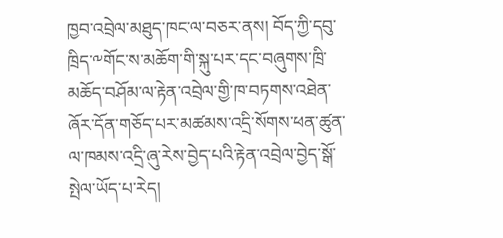ཁྱབ་འབྲེལ་མཐུད་ཁང་ལ་བཅར་ནས། བོད་ཀྱི་དབུ་ཁྲིད་༸གོང་ས་མཆོག་གི་སྐུ་པར་དང་བཞུགས་ཁྲི་མཆོད་བཤོམ་ལ་རྟེན་འབྲེལ་གྱི་ཁ་བཏགས་འཐེན་ཞོར་དོན་གཅོད་པར་མཚམས་འདྲི་སོགས་ཕན་ཚུན་ལ་ཁམས་འདྲི་ཞུ་རེས་བྱེད་པའི་རྟེན་འབྲེལ་བྱེད་སྒོ་སྤེལ་ཡོད་པ་རེད།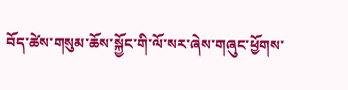བོད་ཚེས་གསུམ་ཆོས་སྐྱོང་གི་ལོ་སར་ཞེས་གཞུང་ཕྱོགས་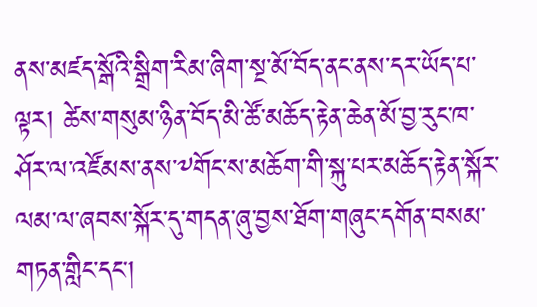ནས་མཛད་སྒོའི་སྒྲིག་རིམ་ཞིག་སྔ་མོ་བོད་ནང་ནས་དར་ཡོད་པ་ལྟར། ཚེས་གསུམ་ཉིན་བོད་མི་ཚོ་མཆོད་རྟེན་ཆེན་མོ་བྱ་རུང་ཁ་ཤོར་ལ་འཛོམས་ནས་༸གོང་ས་མཆོག་གི་སྐུ་པར་མཆོད་རྟེན་སྐོར་ལམ་ལ་ཞབས་སྐོར་དུ་གདན་ཞུ་བྱས་ཐོག་གཞུང་དགོན་བསམ་གཏན་གླིང་དང།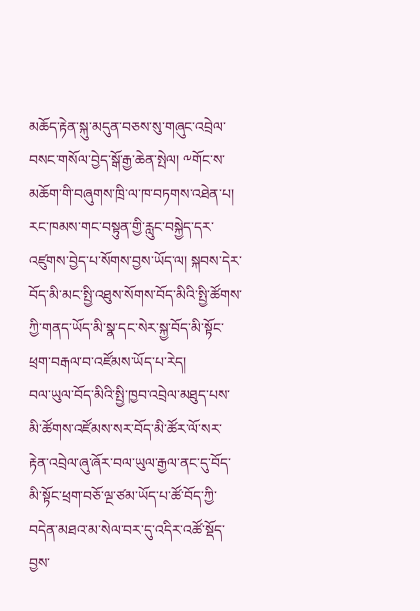མཆོད་རྟེན་སྐུ་མདུན་བཅས་སུ་གཞུང་འབྲེལ་བསང་གསོལ་བྱེད་སྒོ་རྒྱ་ཆེན་སྤེལ། ༸གོང་ས་མཆོག་གི་བཞུགས་ཁྲི་ལ་ཁ་བཏགས་འཐེན་པ། རང་ཁམས་གང་བསྟུན་གྱི་རླུང་བསྐྱེད་དར་འཛུགས་བྱེད་པ་སོགས་བྱས་ཡོད་ལ། སྐབས་དེར་བོད་མི་མང་སྤྱི་འཐུས་སོགས་བོད་མིའི་སྤྱི་ཚོགས་ཀྱི་གནད་ཡོད་མི་སྣ་དང་སེར་སྐྱ་བོད་མི་སྟོང་ཕྲག་བརྒལ་བ་འཛོམས་ཡོད་པ་རེད།
བལ་ཡུལ་བོད་མིའི་སྤྱི་ཁྱབ་འབྲེལ་མཐུད་པས་མི་ཚོགས་འཛོམས་སར་བོད་མི་ཚོར་ལོ་སར་རྟེན་འབྲེལ་ཞུ་ཞོར་བལ་ཡུལ་རྒྱལ་ནང་དུ་བོད་མི་སྟོང་ཕྲག་བཅོ་ལྔ་ཙམ་ཡོད་པ་ཚོ་བོད་ཀྱི་བདེན་མཐའ་མ་སེལ་བར་དུ་འདིར་འཚོ་སྡོད་བྱས་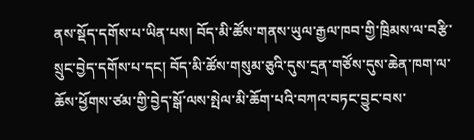ནས་སྡོད་དགོས་པ་ཡིན་པས། བོད་མི་ཚོས་གནས་ཡུལ་རྒྱལ་ཁབ་གྱི་ཁྲིམས་ལ་བརྩི་སྲུང་བྱེད་དགོས་པ་དང། བོད་མི་ཚོས་གསུམ་ཅུའི་དུས་དྲན་གཙོས་དུས་ཆེན་ཁག་ལ་ཆོས་ཕྱོགས་ཙམ་གྱི་བྱེད་སྒོ་ལས་སྤེལ་མི་ཆོག་པའི་བཀའ་བཏང་བྱུང་བས་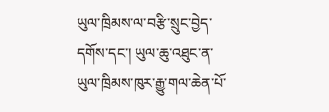ཡུལ་ཁྲིམས་ལ་བརྩི་སྲུང་བྱེད་དགོས་དང་། ཡུལ་ཆུ་འཐུང་ན་ཡུལ་ཁྲིམས་ཁུར་རྒྱུ་གལ་ཆེན་པོ་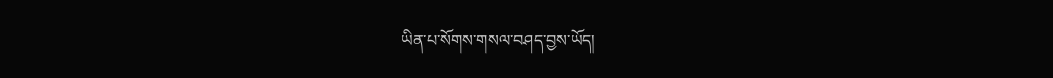ཡིན་པ་སོགས་གསལ་བཤད་བྱས་ཡོད།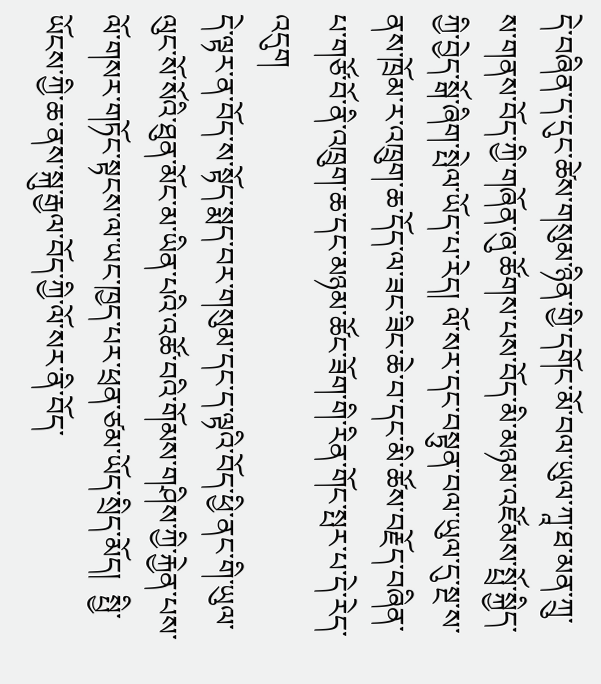དེ་བཞིན་ད་དུང་ཚེས་གསུམ་ཉིན་གྱི་དགོང་མོ་བལ་ཡུལ་ཀཱ་ཐ་མན་ཀྲུ་ས་གནས་བོད་ཀྱི་གཞོན་ཞུ་ཚོགས་པས་བོད་མི་མཉམ་འཛོམས་སྤྲོ་སྐྱིད་ཀྱི་བྱེད་སྒོ་ཞིག་སྤེལ་ཡོད་པ་རེད། ལོ་སར་དང་བསྟུན་བལ་ཡུལ་དུ་སྔ་ས་ནས་ཁྲོམ་ར་འཁྲུག་ཆ་དོད་ལ་ཟང་ཟིང་ཆེ་བ་དང་མི་ཚོས་བརྗོད་བཞིན་པ་གཙོ་བོ་ནི་འཁྲུག་ཆ་དང་མཉམ་ཚོང་ཟོག་གི་རིན་གོང་སྤར་པ་དེ་རེད་འདུག
དེ་ལྟར་ན་བོད་ས་སྟོད་སྨད་བར་གསུམ་དང་ད་ལྟའི་བོད་ཕྱི་ནང་གི་ཡུལ་ལུང་སོ་སོའི་ཐུན་མོང་མ་ཡིན་པའི་འཚོ་བའི་གོམས་གཤིས་ཀྱི་རྐྱེན་པས་ལོ་གསར་གཏོང་སྟངས་ལ་ཡང་ཁྱད་པར་ཕྲན་ཙམ་ཡོད་སྲིད་མོད།  སྤྱི་ཡོངས་ཀྱི་ཆ་ནས་སྐུ་རྒྱལ་བོད་ཀྱི་ལོ་སར་ནི་བོད་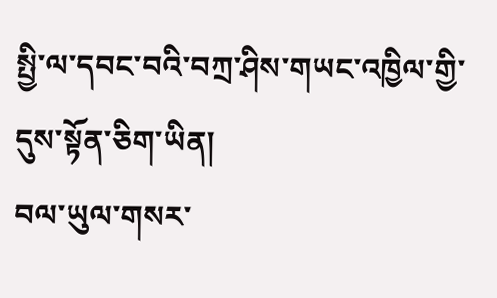སྤྱི་ལ་དབང་བའི་བཀྲ་ཤིས་གཡང་འཁྱིལ་གྱི་དུས་སྟོན་ཅིག་ཡིན།
བལ་ཡུལ་གསར་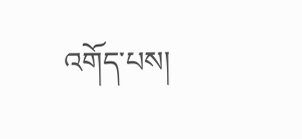འགོད་པས།